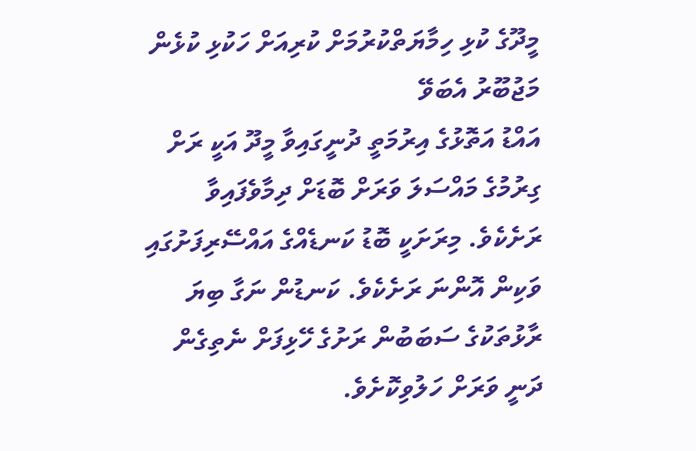މީދޫގެ ކުޅި ހިމާޔަތްކުރުމަށް ކުރިއަށް ހަކުޅި ކުޅެން މަޖުބޫރު އެބަވޭ
އައްޑު އަތޮޅުގެ އިރުމަތީ ދުނީގައިވާ މީދޫ އަކީ ރަށް ގިރުމުގެ މައްސަލަ ވަރަށް ބޮޑަށް ދިމާވެފައިވާ ރަށެކެވެ. މިރަށަކީ ބޮޑު ކަނޑެއްގެ އައްސޭރިފަށުގައި ވަކިން އޮންނަ ރަށެކެވެ. ކަނޑުން ނަގާ ބިޔަ ރާޅުތަކުގެ ސަބަބުން ރަށުގެ ހޭޅިފަށް ނެތިގެން ދަނީ ވަރަށް ހަލުވިކޮށެވެ.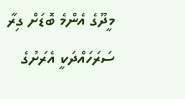މީދޫގެ އެންމެ ބޮޑަށް ގިރާ ސަރަހައްދަކީ އެރަށުގެ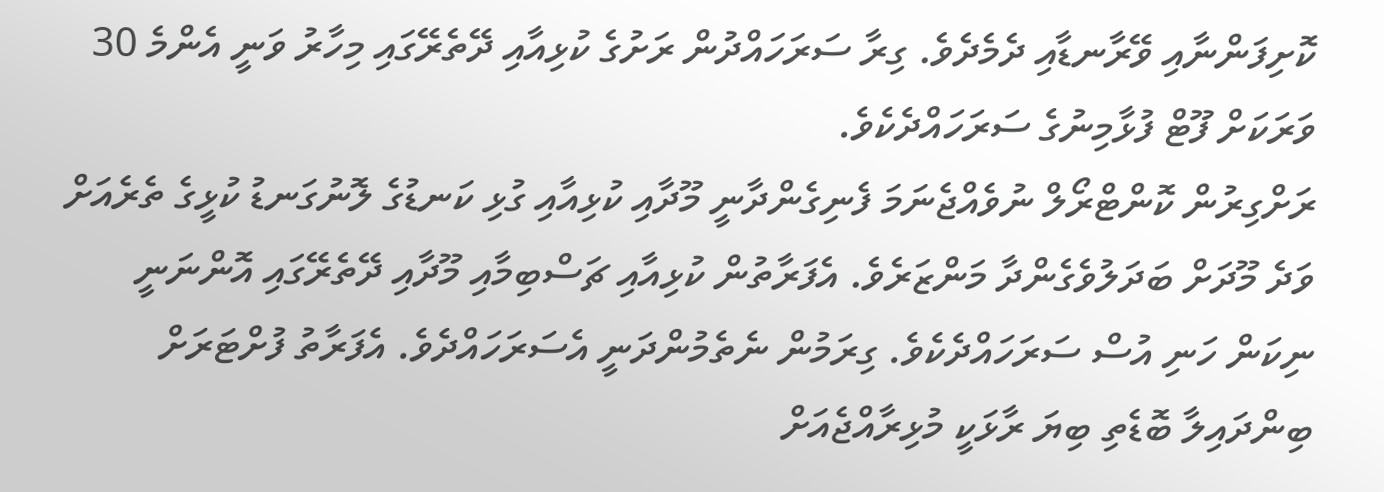ކޮށިފަންނާއި ވޭރާނޑާއި ދެމެދެވެ. ގިރާ ސަރަހައްދުން ރަށުގެ ކުޅިއާއި ދޭތެރޭގައި މިހާރު ވަނީ އެންމެ 30 ވަރަކަށް ފޫޓް ފުޅާމިނުގެ ސަރަހައްދެކެވެ.
ރަށްގިރުން ކޮންޓްރޯލް ނުވެއްޖެނަމަ ފެނިގެންދާނީ މޫދާއި ކުޅިއާއި ގުޅި ކަނޑުގެ ލޮނުގަނޑު ކުޅީގެ ތެރެއަށް ވަދެ މޫދަށް ބަދަލުވެގެންދާ މަންޒަރެވެ. އެފަރާތުން ކުޅިއާއި ޗަސްބިމާއި މޫދާއި ދޭތެރޭގައި އޮންނަނީ ނިކަން ހަނި އުސް ސަރަހައްދެކެވެ. ގިރަމުން ނެތެމުންދަނީ އެސަރަހައްދެވެ. އެފަރާތު ފުށްޓަރަށް ބިންދައިލާ ބޮޑެތި ބިޔަ ރާޅަކީ މުޅިރާއްޖެއަށް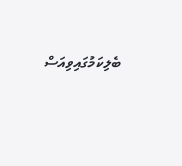ބެލިކަމުގައިވިއަސް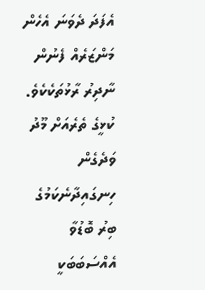އެފަދަ ދެވަނަ އެހެން މަންޒަރެއް ފެނުން ނާދިރު ރާޅުތަކެކެވެ. ކުޅީގެ ތެރެއަށް މޫދު ވަދެގެން ހިނގައިދާނެކަމުގެ ބިރު ބޮޑުވާ އެއްސަބަބަކީ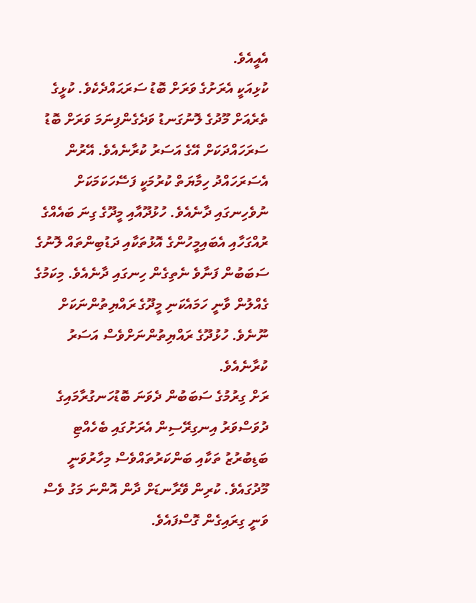އެއީއެވެ.
ކުޅިއަކީ އެރަށުގެ ވަރަށް ބޮޑު ސަރަޙައްދެކެވެ. ކުޅީގެ ތެރެއަށް މޫދުގެ ލޮނުގަނޑު ވަދެގެންފިނަމަ ވަރަށް ބޮޑު ސަރަހައްދަކަށް އޭގެ އަސަރު ކުރާނެއެވެ. އޭރުން އެސަރަހައްދު ހިމާޔަތް ކުރުމަކީ ފަސޭހަކަމަކަށް ނުވެހިނގައި ދާނެއެވެ. ހުޅުދޫއާއި މީދޫގެ ގިނަ ބައެއްގެ ރުއްގަހާއި އެބައިމީހުންގެ އޮޅުތަކާއި ދަޑުބިންތައް ލޮނުގެ ސަބަބުން ފަނާވެ ނެތިގެން ހިނގައި ދާނެއެވެ. މިކަމުގެ ގެއްލުން ވާނީ ހަމައެކަނި މީދޫގެ ރައްޔިތުންނަކަށް ނޫނެވެ. ހުޅުދޫގެ ރައްޔިތުންނަށްވެސް އަސަރު ކުރާނެއެވެ.
ރަށް ގިރުމުގެ ސަބަބުން ދެވަނަ ބޮޑުހަނގުރާމައިގެ ދުވަސްވަރު އިނގިރޭސިން އެރަށުގައި ބެހެއްޓި ބަޑިބުރުޒު ތަކާއި ބަންކަރުތައްވެސް މިހާރުވަނީ މޫދުގައެވެ. ކުރިން ވޭރާނޑަށް ދާން އޮންނަ މަގު ވެސް ވަނީ ގިރައިގެން ގޮސްފައެވެ.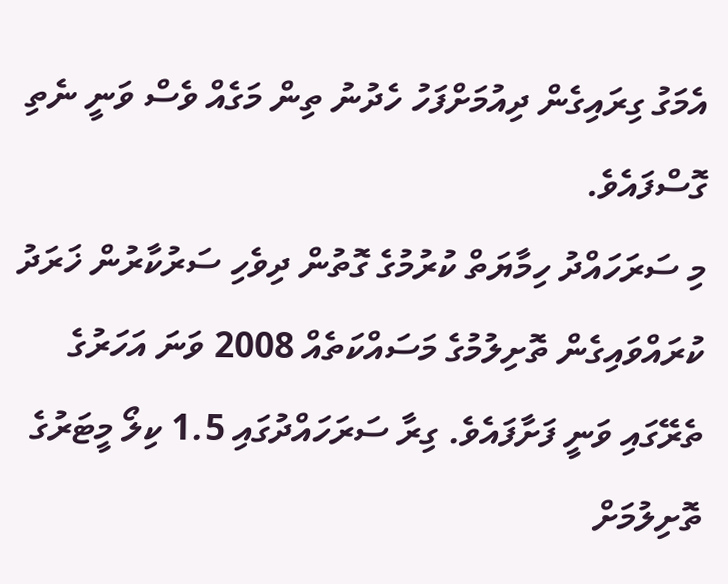އެމަގު ގިރައިގެން ދިއުމަށްފަހު ހެދުނު ތިން މަގެއް ވެސް ވަނީ ނެތި ގޮސްފައެވެ.
މި ސަރަހައްދު ހިމާޔަތް ކުރުމުގެ ގޮތުން ދިވެހި ސަރުކާރުން ޚަރަދު ކުރައްވައިގެން ތޮށިލުމުގެ މަސައްކަތެއް 2008 ވަނަ އަހަރުގެ ތެރޭގައި ވަނީ ފަށާފައެވެ. ގިރާ ސަރަހައްދުގައި 1.5 ކިލޯ މީޓަރުގެ ތޮށިލުމަށް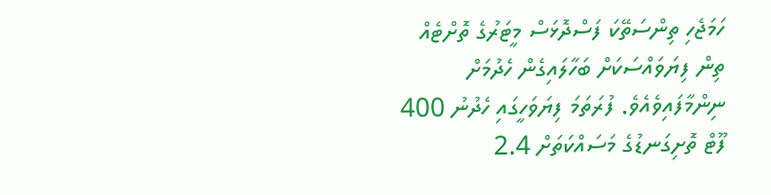ހަމަޖެހި ތިންސަތޭކަ ފަސްދޮޅަސް މީޓަރުގެ ތޮށްޓެއް ތިން ފިޔަވައްސަކަށް ބަހާލައިގެން ހެދުމަށް ނިންމާފައިވެއެވެ. ފުރަތަމަ ފިޔަވަހީގައި ހެދުނު 400 ފޫޓް ތޮށިގަނޑުގެ މަސައްކަތަށް 2.4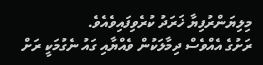މިލިޔަންރުފިޔާ ޚަރަދު ކުރެވިފައިވެއެވެ.
ރަށުގެ އެއްވެސް ދިމާލަކުން ވެއްޔާއި ގައު ނެގުމަކީ ރަށް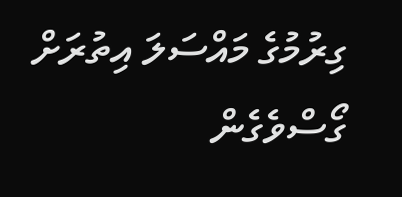ގިރުމުގެ މައްސަލަ އިތުރަށް ގޯސްވެގެން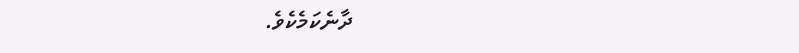ދާނެކަމެކެވެ.